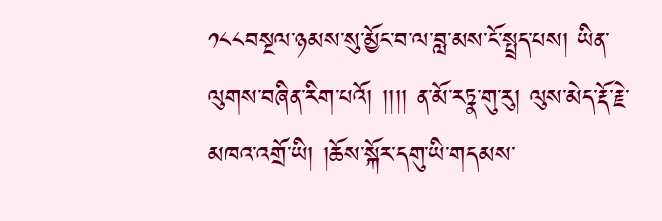༡༨༨བསྔལ་ཉམས་སུ་མྱོང་བ་ལ་བླ་མས་ངོ་སྤྲད་པས། ཡིན་ལུགས་བཞིན་རིག་པའོ། །།།། ན་མོ་རཏྣ་གུ་རུ། ལུས་མེད་རྡོ་རྗེ་མཁའ་འགྲོ་ཡི། །ཆོས་སྐོར་དགུ་ཡི་གདམས་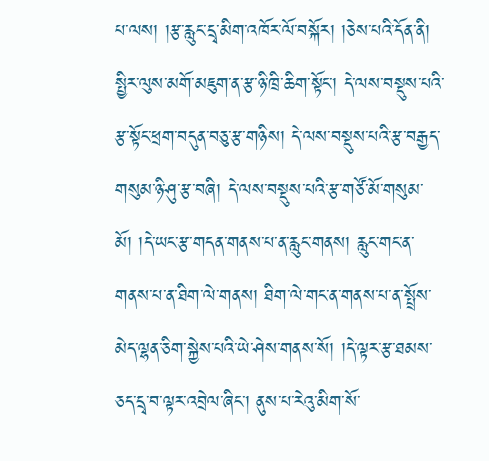པ་ལས། །རྩ་རླུང་དྲྭ་མིག་འཁོར་ལོ་བསྐོར། །ཅེས་པའི་དོན་ནི། སྤྱིར་ལུས་མགོ་མཇུག་ན་རྩ་ཉི་ཁྲི་ཆིག་སྟོང་། དེ་ལས་བསྡུས་པའི་རྩ་སྟོང་ཕྲག་བདུན་བཅུ་རྩ་གཉིས། དེ་ལས་བསྡུས་པའི་རྩ་བརྒྱད་གསུམ་ཉི་ཤུ་རྩ་བཞི། དེ་ལས་བསྡུས་པའི་རྩ་གཙོ་མོ་གསུམ་མོ། །དེ་ཡང་རྩ་གདན་གནས་པ་ན་རླུང་གནས། རླུང་གང་ན་གནས་པ་ན་ཐིག་ལེ་གནས། ཐིག་ལེ་གང་ན་གནས་པ་ན་སྤྲོས་མེད་ལྷན་ཅིག་སྐྱེས་པའི་ཡེ་ཤེས་གནས་སོ། །དེ་ལྟར་རྩ་ཐམས་ཅད་དྲྭ་བ་ལྟར་འབྲེལ་ཞིང་། ནུས་པ་རེའུ་མིག་སོ་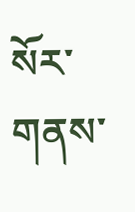སོར་གནས་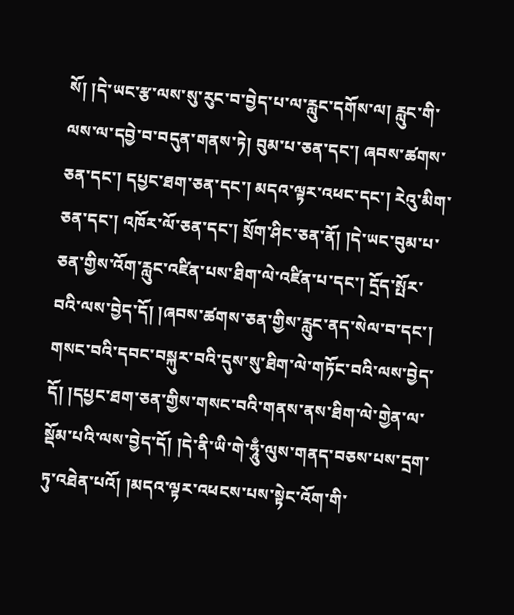སོ། །དེ་ཡང་རྩ་ལས་སུ་རུང་བ་བྱེད་པ་ལ་རླུང་དགོས་ལ། རླུང་གི་ལས་ལ་དབྱེ་བ་བདུན་གནས་ཏེ། བུམ་པ་ཅན་དང་། ཞབས་ཚགས་ཅན་དང་། དཔྱང་ཐག་ཅན་དང་། མདའ་ལྟར་འཕང་དང་། རེའུ་མིག་ཅན་དང་། འཁོར་ལོ་ཅན་དང་། སྲོག་ཤིང་ཅན་ནོ། །དེ་ཡང་བུམ་པ་ཅན་གྱིས་འོག་རླུང་འཛིན་པས་ཐིག་ལེ་འཛིན་པ་དང་། དྲོད་སྤོར་བའི་ལས་བྱེད་དོ། །ཞབས་ཚགས་ཅན་གྱིས་རླུང་ནད་སེལ་བ་དང་། གསང་བའི་དབང་བསྐུར་བའི་དུས་སུ་ཐིག་ལེ་གཏོང་བའི་ལས་བྱེད་དོ། །དཔྱང་ཐག་ཅན་གྱིས་གསང་བའི་གནས་ནས་ཐིག་ལེ་གྱེན་ལ་སྡོམ་པའི་ལས་བྱེད་དོ། །དེ་ནི་ཡི་གེ་ཧཱུྃ་ལུས་གནད་བཅས་པས་དྲག་ཏུ་འཐེན་པའོ། །མདའ་ལྟར་འཕངས་པས་སྟེང་འོག་གི་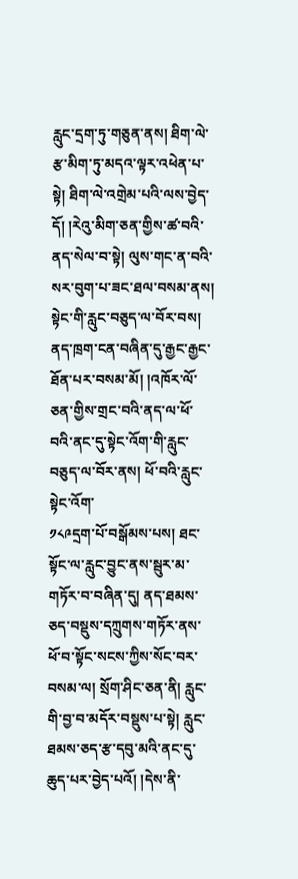རླུང་དྲག་ཏུ་གཅུན་ནས། ཐིག་ལེ་རྩ་མིག་ཏུ་མདའ་ལྟར་འཕེན་པ་སྟེ། ཐིག་ལེ་འགྲེམ་པའི་ལས་བྱེད་དོ། །རེའུ་མིག་ཅན་གྱིས་ཚ་བའི་ནད་སེལ་བ་སྟེ། ལུས་གང་ན་བའི་སར་བུག་པ་ཟང་ཐལ་བསམ་ནས། སྟེང་གི་རླུང་བཅུད་ལ་བོར་བས། ནད་ཁྲག་ངན་བཞིན་དུ་རྒྱང་རྒྱང་ཐོན་པར་བསམ་མོ། །འཁོར་ལོ་ཅན་གྱིས་གྲང་བའི་ནད་ལ་ཕོ་བའི་ནང་དུ་སྟེང་འོག་གི་རླུང་བཅུད་ལ་བོར་ནས། ཕོ་བའི་རླུང་སྟེང་འོག་
༡༨༩དྲག་པོ་བསྒོམས་པས། ཐང་སྟོང་ལ་རླུང་བྱུང་ནས་སྦུར་མ་གཏོར་བ་བཞིན་དུ། ནད་ཐམས་ཅད་བསྡུས་དཀྲུགས་གཏོར་ནས་ཕོ་བ་སྟོང་སངས་ཀྱིས་སོང་བར་བསམ་ལ། སྲོག་ཤིང་ཅན་ནི། རླུང་གི་བྱ་བ་མདོར་བསྡུས་པ་སྟེ། རླུང་ཐམས་ཅད་རྩ་དབུ་མའི་ནང་དུ་ཆུད་པར་བྱེད་པའོ། །དེས་ནི་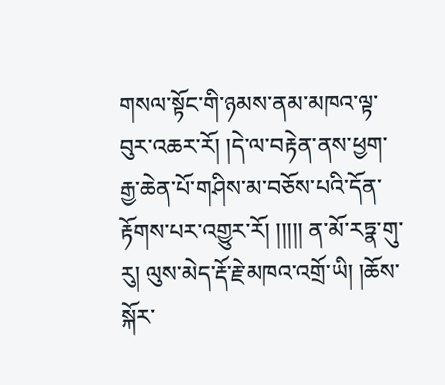གསལ་སྟོང་གི་ཉམས་ནམ་མཁའ་ལྟ་བུར་འཆར་རོ། །དེ་ལ་བརྟེན་ནས་ཕྱག་རྒྱ་ཆེན་པོ་གཤིས་མ་བཅོས་པའི་དོན་རྟོགས་པར་འགྱུར་རོ། །།།།། ན་མོ་རཏྣ་གུ་རུ། ལུས་མེད་རྡོ་རྗེ་མཁའ་འགྲོ་ཡི། །ཆོས་སྐོར་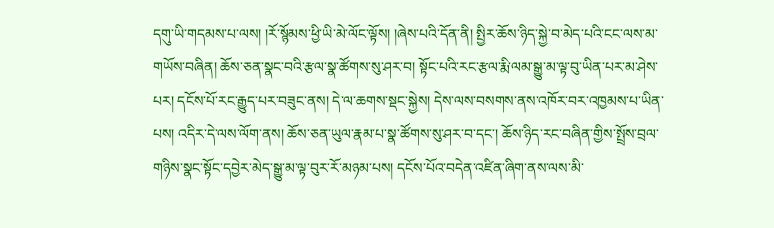དགུ་ཡི་གདམས་པ་ལས། །རོ་སྙོམས་ཕྱི་ཡི་མེ་ལོང་ལྟོས། །ཞེས་པའི་དོན་ནི། སྤྱིར་ཆོས་ཉིད་སྐྱེ་བ་མེད་པའི་ངང་ལས་མ་གཡོས་བཞིན། ཆོས་ཅན་སྣང་བའི་རྩལ་སྣ་ཚོགས་སུ་ཤར་བ། སྟོང་པའི་རང་རྩལ་རྨི་ལམ་སྒྱུ་མ་ལྟ་བུ་ཡིན་པར་མ་ཤེས་པར། དངོས་པོ་རང་རྒྱུད་པར་བཟུང་ནས། དེ་ལ་ཆགས་སྡང་སྐྱེས། དེས་ལས་བསགས་ནས་འཁོར་བར་འཁྱམས་པ་ཡིན་པས། འདིར་དེ་ལས་ལོག་ནས། ཆོས་ཅན་ཡུལ་རྣམ་པ་སྣ་ཚོགས་སུ་ཤར་བ་དང་། ཆོས་ཉིད་རང་བཞིན་གྱིས་སྤྲོས་བྲལ་གཉིས་སྣང་སྟོང་དབྱེར་མེད་སྒྱུ་མ་ལྟ་བུར་རོ་མཉམ་པས། དངོས་པོའ་བདེན་འཛིན་ཞིག་ནས་ལས་མི་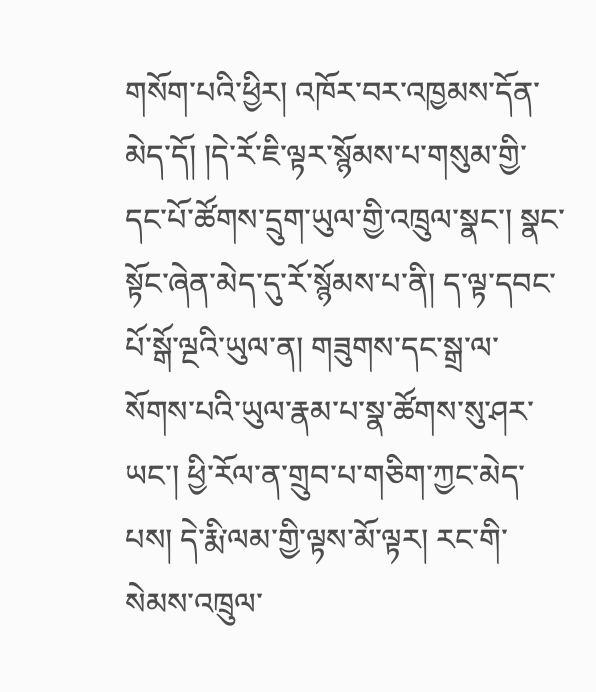གསོག་པའི་ཕྱིར། འཁོར་བར་འཁྱམས་དོན་མེད་དོ། །དེ་རོ་ཇི་ལྟར་སྙོམས་པ་གསུམ་གྱི་དང་པོ་ཚོགས་དྲུག་ཡུལ་གྱི་འཁྲུལ་སྣང་། སྣང་སྟོང་ཞེན་མེད་དུ་རོ་སྙོམས་པ་ནི། ད་ལྟ་དབང་པོ་སྒོ་ལྔའི་ཡུལ་ན། གཟུགས་དང་སྒྲ་ལ་སོགས་པའི་ཡུལ་རྣམ་པ་སྣ་ཚོགས་སུ་ཤར་ཡང་། ཕྱི་རོལ་ན་གྲུབ་པ་གཅིག་ཀྱང་མེད་པས། དེ་རྨི་ལམ་གྱི་ལྟས་མོ་ལྟར། རང་གི་སེམས་འཁྲུལ་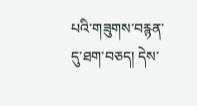པའི་གཟུགས་བརྙན་དུ་ཐག་བཅད། དེས་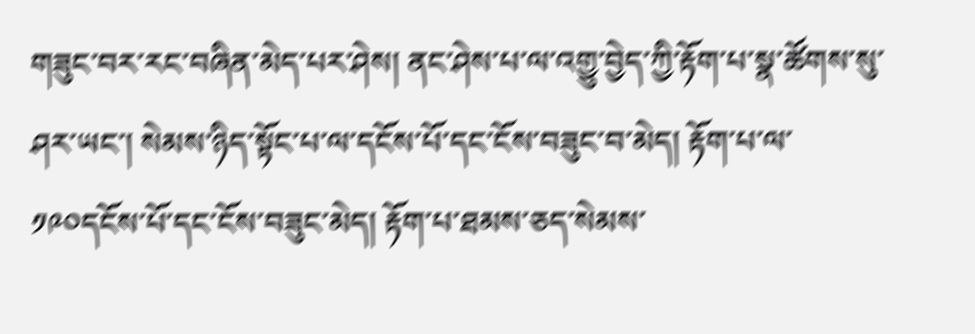གཟུང་བར་རང་བཞིན་མེད་པར་ཤེས། ནང་ཤེས་པ་ལ་འགྱུ་བྱེད་ཀྱི་རྟོག་པ་སྣ་ཚོགས་སུ་ཤར་ཡང་། སེམས་ཉིད་སྟོང་པ་ལ་དངོས་པོ་དང་ངོས་བཟུང་བ་མེད། རྟོག་པ་ལ་
༡༩༠དངོས་པོ་དང་ངོས་བཟུང་མེད། རྟོག་པ་ཐམས་ཅད་སེམས་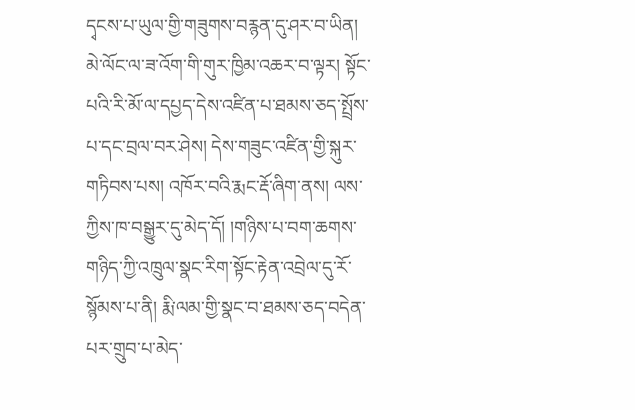དྭངས་པ་ཡུལ་གྱི་གཟུགས་བརྙན་དུ་ཤར་བ་ཡིན། མེ་ལོང་ལ་ཟ་འོག་གི་གུར་ཁྱིམ་འཆར་བ་ལྟར། སྟོང་པའི་རི་མོ་ལ་དཔྱད་དེས་འཛིན་པ་ཐམས་ཅད་སྤྲོས་པ་དང་བྲལ་བར་ཤེས། དེས་གཟུང་འཛིན་གྱི་སྐུར་གཏིབས་པས། འཁོར་བའི་རྨང་རྡོ་ཞིག་ནས། ལས་ཀྱིས་ཁ་བསྒྱུར་དུ་མེད་དོ། །གཉིས་པ་བག་ཆགས་གཉིད་ཀྱི་འཁྲུལ་སྣང་རིག་སྟོང་རྟེན་འབྲེལ་དུ་རོ་སྙོམས་པ་ནི། རྨི་ལམ་གྱི་སྣང་བ་ཐམས་ཅད་བདེན་པར་གྲུབ་པ་མེད་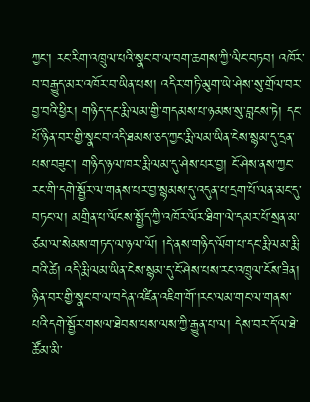ཀྱང་། རང་རིག་འཁྲུལ་པའི་སྣང་བ་ལ་བག་ཆགས་ཀྱི་ལིང་བཏབ། འཁོར་བ་བརྒྱུད་མར་འཁོར་བ་ཡིན་པས། འདིར་གཏི་མུག་ཡེ་ཤེས་སུ་གྲོལ་བར་བྱ་བའི་ཕྱིར། གཉིད་དང་རྨི་ལམ་གྱི་གདམས་པ་ཉམས་སུ་བླངས་ཏེ། དང་པོ་ཉིན་བར་གྱི་སྣང་བ་འདི་ཐམས་ཅད་ཀྱང་རྨི་ལམ་ཡིན་ངེས་སྙམ་དུ་དྲན་པས་བཟུང་། གཉིད་ཉལ་ཁར་རྨི་ལམ་དུ་ཤེས་པར་བྱ། ངོ་ཤེས་ནས་ཀྱང་རང་གི་དགེ་སྦྱོར་ལ་གནས་པར་བྱ་སྙམས་དུ་འདུན་པ་དྲག་པོ་ལན་མང་དུ་བཏང་ལ། མགྲིན་པ་ལོངས་སྤྱོད་ཀྱི་འཁོར་ལོར་ཐིག་ལེ་དམར་པོ་སྲན་མ་ཙམ་ལ་སེམས་གཏད་ལ་ཉལ་ལོ། །དེ་ནས་གཉིད་ལོག་པ་དང་རྨི་ལམ་རྨི་བའི་ཚེ། འདི་རྨི་ལམ་ཡིན་ངེས་སྙམ་དུ་ངོ་ཤེས་པས་རང་འཁྲུལ་ངོས་ཟིན། ཉིན་བར་གྱི་སྣང་བ་ལ་བདེན་འཛིན་འཇིག་གོ་།རང་ལམ་གང་ལ་གནས་པའི་དགེ་སྦྱོར་གསལ་ཐེབས་པས་ལས་ཀྱི་རྒྱུན་པ་ལ། དེས་བར་དོ་ལ་ཐེ་ཚོམ་མི་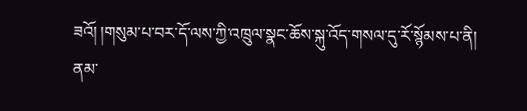ཟའོ། །གསུམ་པ་བར་དོ་ལས་ཀྱི་འཁྲུལ་སྣང་ཆོས་སྐུ་འོད་གསལ་དུ་རོ་སྙོམས་པ་ནི། ནམ་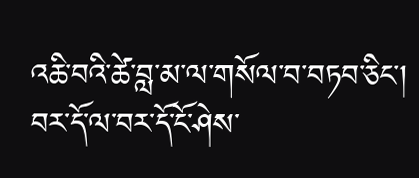འཆི་བའི་ཚེ་བླ་མ་ལ་གསོལ་བ་བཏབ་ཅིང་། བར་དོ་ལ་བར་དོ་ངོ་ཤེས་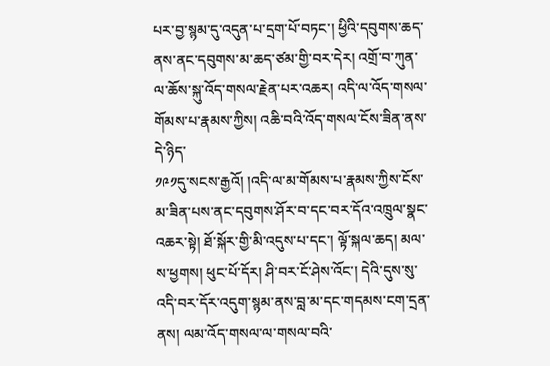པར་བྱ་སྙམ་དུ་འདུན་པ་དྲག་པོ་བཏང་། ཕྱིའི་དབུགས་ཆད་ནས་ནང་དབུགས་མ་ཆད་ཙམ་གྱི་བར་དེར། འགྲོ་བ་ཀུན་ལ་ཆོས་སྐུ་འོད་གསལ་རྗེན་པར་འཆར། འདི་ལ་འོད་གསལ་གོམས་པ་རྣམས་ཀྱིས། འཆི་བའི་འོད་གསལ་ངོས་ཟིན་ནས་དེ་ཉིད་
༡༩༡དུ་སངས་རྒྱའོ། །འདི་ལ་མ་གོམས་པ་རྣམས་ཀྱིས་ངོས་མ་ཟིན་པས་ནང་དབུགས་ཤོར་བ་དང་བར་དོའ་འཁྲུལ་སྣང་འཆར་སྟེ། ཐོ་སྐོར་གྱི་མི་འདུས་པ་དང་། ལྟོ་སྐལ་ཆད། མལ་ས་ཕྱགས། ཕུང་པོ་དོར། ཤི་བར་ངོ་ཤེས་འོང་། དེའི་དུས་སུ་འདི་བར་དོར་འདུག་སྙམ་ནས་བླ་མ་དང་གདམས་ངག་དྲན་ནས། ལམ་འོད་གསལ་ལ་གསལ་བའི་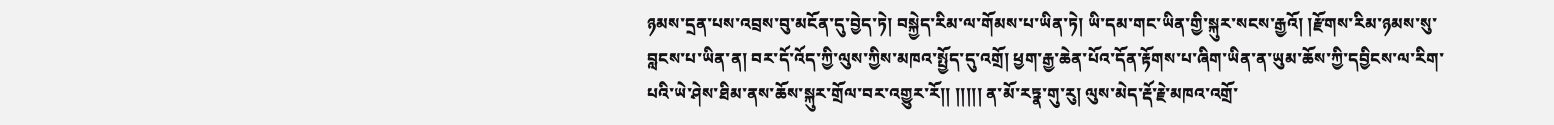ཉམས་དྲན་པས་འབྲས་བུ་མངོན་དུ་བྱེད་ཏེ། བསྐྱེད་རིམ་ལ་གོམས་པ་ཡིན་ཏེ། ཡི་དམ་གང་ཡིན་གྱི་སྐུར་སངས་རྒྱའོ། །རྫོགས་རིམ་ཉམས་སུ་བླངས་པ་ཡིན་ན། བར་དོ་འོད་ཀྱི་ལུས་ཀྱིས་མཁའ་སྤྱོད་དུ་འགྲོ། ཕྱག་རྒྱ་ཆེན་པོའ་དོན་རྟོགས་པ་ཞིག་ཡིན་ན་ཡུམ་ཆོས་ཀྱི་དབྱིངས་ལ་རིག་པའི་ཡེ་ཤེས་ཐིམ་ནས་ཆོས་སྐུར་གྲོལ་བར་འགྱུར་རོ།། །།།།། ན་མོ་རཏྣ་གུ་རུ། ལུས་མེད་རྡོ་རྗེ་མཁའ་འགྲོ་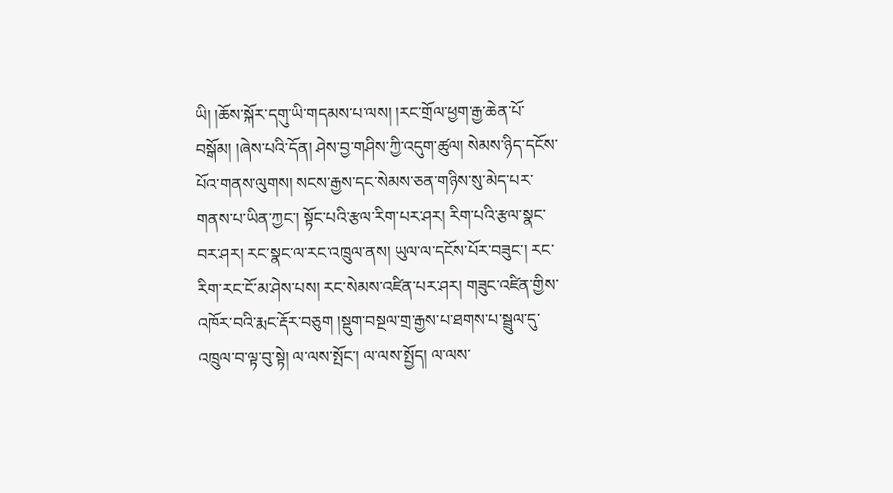ཡི། །ཆོས་སྐོར་དགུ་ཡི་གདམས་པ་ལས། །རང་གྲོལ་ཕྱག་རྒྱ་ཆེན་པོ་བསྒོམ། །ཞེས་པའི་དོན། ཤེས་བྱ་གཤིས་ཀྱི་འདུག་ཚུལ། སེམས་ཉིད་དངོས་པོའ་གནས་ལུགས། སངས་རྒྱས་དང་སེམས་ཅན་གཉིས་སུ་མེད་པར་གནས་པ་ཡིན་ཀྱང་། སྟོང་པའི་རྩལ་རིག་པར་ཤར། རིག་པའི་རྩལ་སྣང་བར་ཤར། རང་སྣང་ལ་རང་འཁྲུལ་ནས། ཡུལ་ལ་དངོས་པོར་བཟུང་། རང་རིག་རང་ངོ་མ་ཤེས་པས། རང་སེམས་འཛིན་པར་ཤར། གཟུང་འཛིན་གྱིས་འཁོར་བའི་རྨང་རྡོར་བཅུག །སྡུག་བསྔལ་གྲ་རྒྱས་པ་ཐགས་པ་སྦྲུལ་དུ་འཁྲུལ་བ་ལྟ་བུ་སྟེ། ལ་ལས་སྤོང་། ལ་ལས་སྤྱོད། ལ་ལས་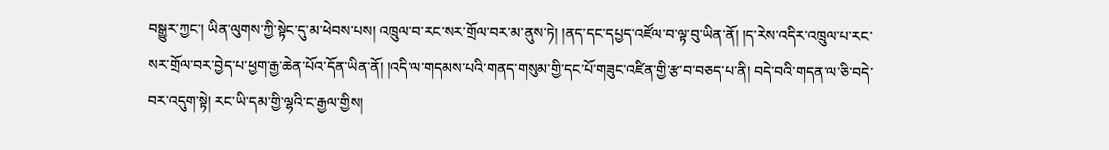བསྒྱུར་ཀྱང་། ཡིན་ལུགས་ཀྱི་སྟེང་དུ་མ་ཕེབས་པས། འཁྲུལ་བ་རང་སར་གྲོལ་བར་མ་ནུས་ཏེ། །ནད་དང་དཔྱད་འཛོལ་བ་ལྟ་བུ་ཡིན་ནོ། །ད་རེས་འདིར་འཁྲུལ་པ་རང་སར་གྲོལ་བར་བྱེད་པ་ཕྱག་རྒྱ་ཆེན་པོའ་དོན་ཡིན་ནོ། །འདི་ལ་གདམས་པའི་གནད་གསུམ་གྱི་དང་པོ་གཟུང་འཛིན་གྱི་རྩ་བ་བཅད་པ་ནི། བདེ་བའི་གདན་ལ་ཅི་བདེ་བར་འདུག་སྟེ། རང་ཡི་དམ་གྱི་ལྷའི་ང་རྒྱལ་གྱིས།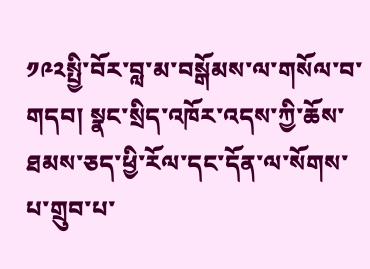༡༩༢སྤྱི་བོར་བླ་མ་བསྒོམས་ལ་གསོལ་བ་གདབ། སྣང་སྲིད་འཁོར་འདས་ཀྱི་ཆོས་ཐམས་ཅད་ཕྱི་རོལ་དང་དོན་ལ་སོགས་པ་གྲུབ་པ་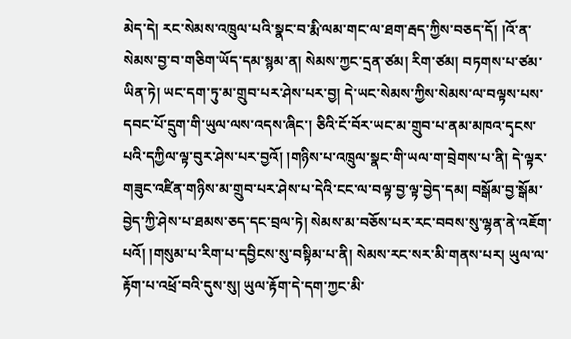མེད་དེ། རང་སེམས་འཁྲུལ་པའི་སྣང་བ་རྨི་ལམ་གང་ལ་ཐག་རྦད་ཀྱིས་བཅད་དོ། །འོ་ན་སེམས་བྱ་བ་གཅིག་ཡོད་དམ་སྙམ་ན། སེམས་ཀྱང་དྲན་ཙམ། རིག་ཙམ། བཏགས་པ་ཙམ་ཡིན་ཏེ། ཡང་དག་ཏུ་མ་གྲུབ་པར་ཤེས་པར་བྱ། དེ་ཡང་སེམས་ཀྱིས་སེམས་ལ་བལྟས་པས་དབང་པོ་དྲུག་གི་ཡུལ་ལས་འདས་ཞིང་། ཅིའི་ངོ་བོར་ཡང་མ་གྲུབ་པ་ནམ་མཁའ་དྭངས་པའི་དཀྱིལ་ལྟ་བུར་ཤེས་པར་བྱའོ། །གཉིས་པ་འཁྲུལ་སྣང་གི་ཡལ་ག་བྲེགས་པ་ནི། དེ་ལྟར་གཟུང་འཛིན་གཉིས་མ་གྲུབ་པར་ཤེས་པ་དེའི་ངང་ལ་བལྟ་བྱ་ལྟ་བྱེད་དམ། བསྒོམ་བྱ་སྒོམ་བྱེད་ཀྱི་ཤེས་པ་ཐམས་ཅད་དང་བྲལ་ཏེ། སེམས་མ་བཅོས་པར་རང་བབས་སུ་ལྷན་ནེ་འཇོག་པའོ། །གསུམ་པ་རིག་པ་དབྱིངས་སུ་བསྟིམ་པ་ནི། སེམས་རང་སར་མི་གནས་པར། ཡུལ་ལ་རྟོག་པ་འཕྲོ་བའི་དུས་སུ། ཡུལ་རྟོག་དེ་དག་ཀྱང་མི་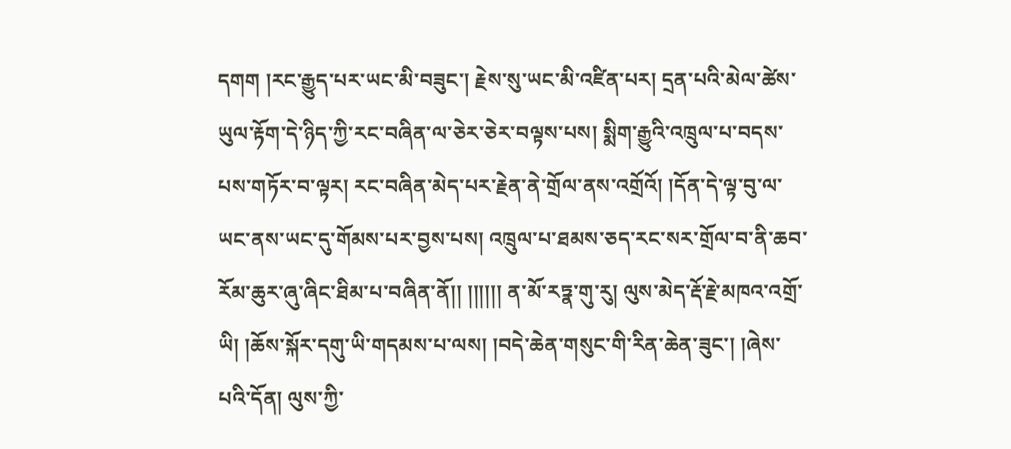དགག །རང་རྒྱུད་པར་ཡང་མི་བཟུང་། རྗེས་སུ་ཡང་མི་འཛིན་པར། དྲན་པའི་མེལ་ཚེས་ཡུལ་རྟོག་དེ་ཉིད་ཀྱི་རང་བཞིན་ལ་ཅེར་ཅེར་བལྟས་པས། སྨིག་རྒྱུའི་འཁྲུལ་པ་བདས་པས་གཏོར་བ་ལྟར། རང་བཞིན་མེད་པར་རྗེན་ནེ་གྲོལ་ནས་འགྲོའོ། །དོན་དེ་ལྟ་བུ་ལ་ཡང་ནས་ཡང་དུ་གོམས་པར་བྱས་པས། འཁྲུལ་པ་ཐམས་ཅད་རང་སར་གྲོལ་བ་ནི་ཆབ་རོམ་ཆུར་ཞུ་ཞིང་ཐིམ་པ་བཞིན་ནོ།། །།།།།། ན་མོ་རཏྣ་གུ་རུ། ལུས་མེད་རྡོ་རྗེ་མཁའ་འགྲོ་ཡི། །ཆོས་སྐོར་དགུ་ཡི་གདམས་པ་ལས། །བདེ་ཆེན་གསུང་གི་རིན་ཆེན་ཟུང་། །ཞེས་པའི་དོན། ལུས་ཀྱི་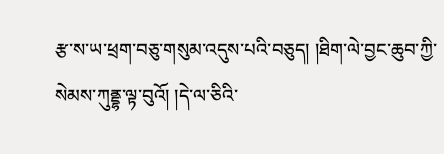རྩ་ས་ཡ་ཕྲག་བཅུ་གསུམ་འདུས་པའི་བཅུད། །ཐིག་ལེ་བྱང་ཆུབ་ཀྱི་སེམས་ཀུནྡྷ་ལྟ་བུའོ། །དེ་ལ་ཅིའི་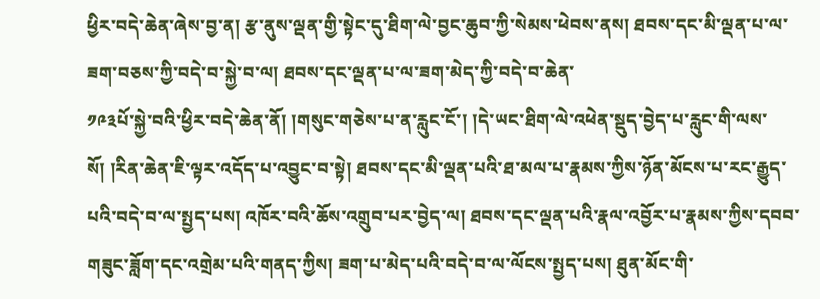ཕྱིར་བདེ་ཆེན་ཞེས་བྱ་ན། རྩ་ནུས་ལྡན་གྱི་སྟེང་དུ་ཐིག་ལེ་བྱང་ཆུབ་ཀྱི་སེམས་ཕེབས་ནས། ཐབས་དང་མི་ལྡན་པ་ལ་ཟག་བཅས་ཀྱི་བདེ་བ་སྐྱེ་བ་ལ། ཐབས་དང་ལྡན་པ་ལ་ཟག་མེད་ཀྱི་བདེ་བ་ཆེན་
༡༩༣པོ་སྐྱེ་བའི་ཕྱིར་བདེ་ཆེན་ནོ། །གསུང་གཅེས་པ་ན་རླུང་ངོ་། །དེ་ཡང་ཐིག་ལེ་འཕེན་སྡུད་བྱེད་པ་རླུང་གི་ལས་སོ། །རིན་ཆེན་ཇི་ལྟར་འདོད་པ་འབྱུང་བ་སྟེ། ཐབས་དང་མི་ལྡན་པའི་ཐ་མལ་པ་རྣམས་ཀྱིས་ཉོན་མོངས་པ་རང་རྒྱུད་པའི་བདེ་བ་ལ་སྤྱད་པས། འཁོར་བའི་ཆོས་འགྲུབ་པར་བྱེད་ལ། ཐབས་དང་ལྡན་པའི་རྣལ་འབྱོར་པ་རྣམས་ཀྱིས་དབབ་གཟུང་ཟློག་དང་འགྲེམ་པའི་གནད་ཀྱིས། ཟག་པ་མེད་པའི་བདེ་བ་ལ་ལོངས་སྤྱད་པས། ཐུན་མོང་གི་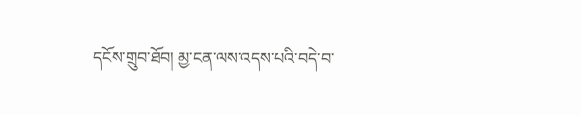དངོས་གྲུབ་ཐོབ། མྱ་ངན་ལས་འདས་པའི་བདེ་བ་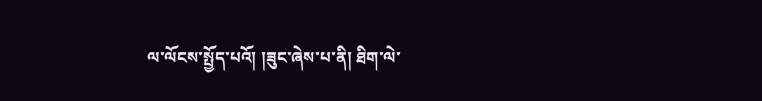ལ་ལོངས་སྤྱོད་པའོ། །ཟུང་ཞེས་པ་ནི། ཐིག་ལེ་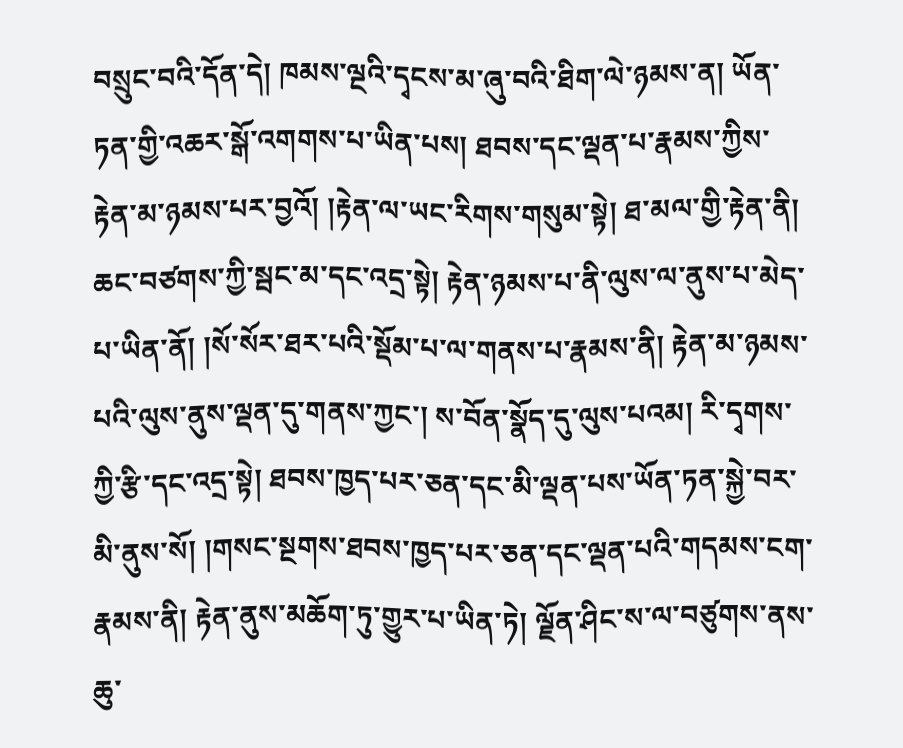བསྲུང་བའི་དོན་དེ། ཁམས་ལྔའི་དྭངས་མ་ཞུ་བའི་ཐིག་ལེ་ཉམས་ན། ཡོན་ཏན་གྱི་འཆར་སྒོ་འགགས་པ་ཡིན་པས། ཐབས་དང་ལྡན་པ་རྣམས་ཀྱིས་རྟེན་མ་ཉམས་པར་བྱའོ། །རྟེན་ལ་ཡང་རིགས་གསུམ་སྟེ། ཐ་མལ་གྱི་རྟེན་ནི། ཆང་བཙགས་ཀྱི་སྦང་མ་དང་འདྲ་སྟེ། རྟེན་ཉམས་པ་ནི་ལུས་ལ་ནུས་པ་མེད་པ་ཡིན་ནོ། །སོ་སོར་ཐར་པའི་སྡོམ་པ་ལ་གནས་པ་རྣམས་ནི། རྟེན་མ་ཉམས་པའི་ལུས་ནུས་ལྡན་དུ་གནས་ཀྱང་། ས་བོན་སྣོད་དུ་ལུས་པའམ། རི་དྭགས་ཀྱི་རྩི་དང་འདྲ་སྟེ། ཐབས་ཁྱད་པར་ཅན་དང་མི་ལྡན་པས་ཡོན་ཏན་སྐྱེ་བར་མི་ནུས་སོ། །གསང་སྔགས་ཐབས་ཁྱད་པར་ཅན་དང་ལྡན་པའི་གདམས་ངག་རྣམས་ནི། རྟེན་ནུས་མཆོག་ཏུ་གྱུར་པ་ཡིན་ཏེ། ལྗོན་ཤིང་ས་ལ་བཙུགས་ནས་ཆུ་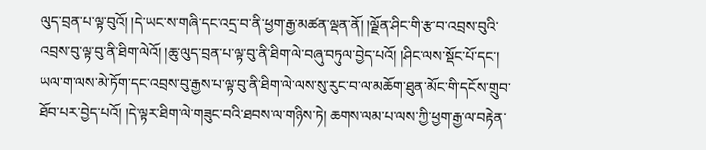ལུད་བྲན་པ་ལྟ་བུའོ། །དེ་ཡང་ས་གཞི་དང་འདྲ་བ་ནི་ཕྱག་རྒྱ་མཚན་ལྡན་ནོ། །ལྗོན་ཤིང་གི་རྩ་བ་འབྲས་བུའི་འབྲས་བུ་ལྟ་བུ་ནི་ཐིག་ལེའོ། །ཆུ་ལུད་བྲན་པ་ལྟ་བུ་ནི་ཐིག་ལེ་བཞུ་བཏུལ་བྱེད་པའོ། །ཤིང་ལས་སྡོང་པོ་དང་། ཡལ་ག་ལས་མེ་ཏོག་དང་འབྲས་བུ་རྒྱས་པ་ལྟ་བུ་ནི་ཐིག་ལེ་ལས་སུ་རུང་བ་ལ་མཆོག་ཐུན་མོང་གི་དངོས་གྲུབ་ཐོབ་པར་བྱེད་པའོ། །དེ་ལྟར་ཐིག་ལེ་གཟུང་བའི་ཐབས་ལ་གཉིས་ཏེ། ཆགས་ལམ་པ་ལས་ཀྱི་ཕྱག་རྒྱ་ལ་བརྟེན་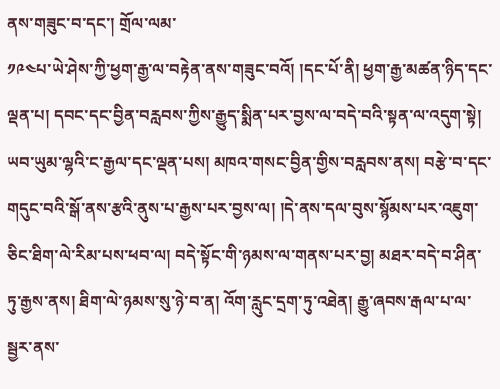ནས་གཟུང་བ་དང་། གྲོལ་ལམ་
༡༩༤པ་ཡེ་ཤེས་ཀྱི་ཕྱག་རྒྱ་ལ་བརྟེན་ནས་གཟུང་བའོ། །དང་པོ་ནི། ཕྱག་རྒྱ་མཚན་ཉིད་དང་ལྡན་པ། དབང་དང་བྱིན་བརླབས་ཀྱིས་རྒྱུད་སྨིན་པར་བྱས་ལ་བདེ་བའི་སྟན་ལ་འདུག་སྟེ། ཡབ་ཡུམ་ལྷའི་ང་རྒྱལ་དང་ལྡན་པས། མཁའ་གསང་བྱིན་གྱིས་བརླབས་ནས། བརྩེ་བ་དང་གདུང་བའི་སྒོ་ནས་རྩའི་ནུས་པ་རྒྱས་པར་བྱས་ལ། །དེ་ནས་དལ་བུས་སྙོམས་པར་འཇུག་ཅིང་ཐིག་ལེ་རིམ་པས་ཕབ་ལ། བདེ་སྟོང་གི་ཉམས་ལ་གནས་པར་བྱ། མཐར་བདེ་བ་ཤིན་ཏུ་རྒྱས་ནས། ཐིག་ལེ་ཉམས་སུ་ཉེ་བ་ན། འོག་རླུང་དྲག་ཏུ་འཐེན། རྒྱུ་ཞབས་རྒལ་པ་ལ་སྦྱར་ནས་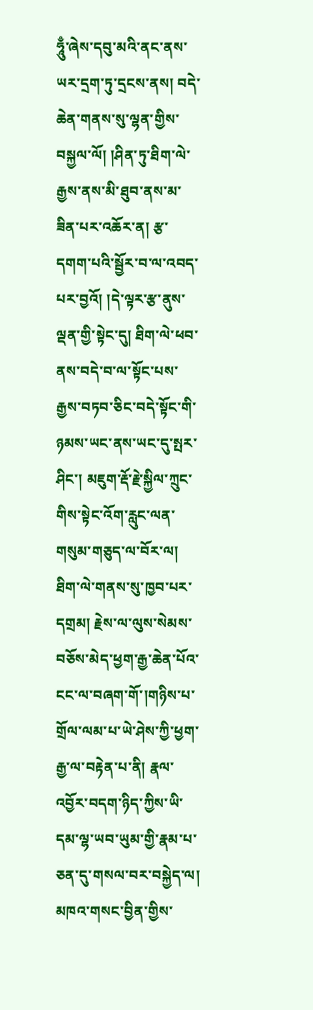ཧཱུྃ་ཞེས་དབུ་མའི་ནང་ནས་ཡར་དྲག་ཏུ་དྲངས་ནས། བདེ་ཆེན་གནས་སུ་ལྷན་གྱིས་བསྐྱལ་ལོ། །ཤིན་ཏུ་ཐིག་ལེ་རྒྱས་ནས་མི་ཐུབ་ནས་མ་ཟིན་པར་འཆོར་ན། རྩ་དགག་པའི་སྦྱོར་བ་ལ་འབད་པར་བྱའོ། །དེ་ལྟར་རྩ་ནུས་ལྡན་གྱི་སྟེང་དུ། ཐིག་ལེ་ཕབ་ནས་བདེ་བ་ལ་སྟོང་པས་རྒྱས་བཏབ་ཅིང་བདེ་སྟོང་གི་ཉམས་ཡང་ནས་ཡང་དུ་སྤར་ཤིང་། མཇུག་རྡོ་རྗེ་སྐྱིལ་ཀྲུང་གིས་སྟེང་འོག་རླུང་ལན་གསུམ་གཅུད་ལ་བོར་ལ། ཐིག་ལེ་གནས་སུ་ཁྱབ་པར་དགྲམ། རྗེས་ལ་ལུས་སེམས་བཅོས་མེད་ཕྱག་རྒྱ་ཆེན་པོའ་ངང་ལ་བཞག་གོ་།གཉིས་པ་གྲོལ་ལམ་པ་ཡེ་ཤེས་ཀྱི་ཕྱག་རྒྱ་ལ་བརྟེན་པ་ནི། རྣལ་འབྱོར་བདག་ཉིད་ཀྱིས་ཡི་དམ་ལྷ་ཡབ་ཡུམ་གྱི་རྣམ་པ་ཅན་དུ་གསལ་བར་བསྐྱེད་ལ། མཁའ་གསང་བྱིན་གྱིས་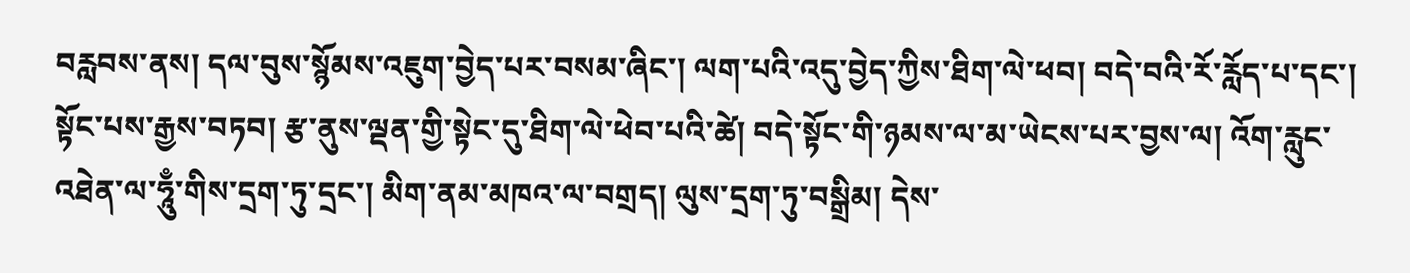བརླབས་ནས། དལ་བུས་སྙོམས་འཇུག་བྱེད་པར་བསམ་ཞིང་། ལག་པའི་འདུ་བྱེད་ཀྱིས་ཐིག་ལེ་ཕབ། བདེ་བའི་རོ་རློད་པ་དང་། སྟོང་པས་རྒྱས་བཏབ། རྩ་ནུས་ལྡན་གྱི་སྟེང་དུ་ཐིག་ལེ་ཕེབ་པའི་ཚེ། བདེ་སྟོང་གི་ཉམས་ལ་མ་ཡེངས་པར་བྱས་ལ། འོག་རླུང་འཐེན་ལ་ཧཱུྃ་གིས་དྲག་ཏུ་དྲང་། མིག་ནམ་མཁའ་ལ་བགྲད། ལུས་དྲག་ཏུ་བསྒྲིམ། དེས་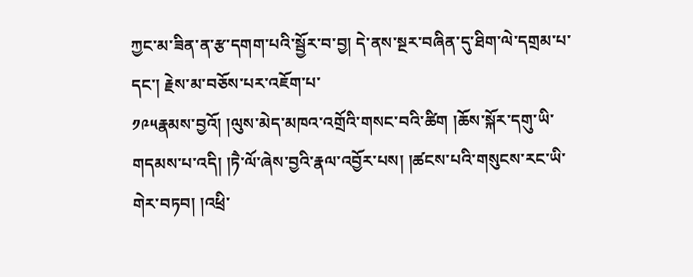ཀྱང་མ་ཟིན་ན་རྩ་དགག་པའི་སྦྱོར་བ་བྱ། དེ་ནས་སྔར་བཞིན་དུ་ཐིག་ལེ་དགྲམ་པ་དང་། རྗེས་མ་བཅོས་པར་འཇོག་པ་
༡༩༥རྣམས་བྱའོ། །ལུས་མེད་མཁའ་འགྲོའི་གསང་བའི་ཚིག །ཆོས་སྐོར་དགུ་ཡི་གདམས་པ་འདི། །ཏཻ་ལོ་ཞེས་བྱའི་རྣལ་འབྱོར་པས། །ཚངས་པའི་གསུངས་རང་ཡི་གེར་བཏབ། །འཕྲི་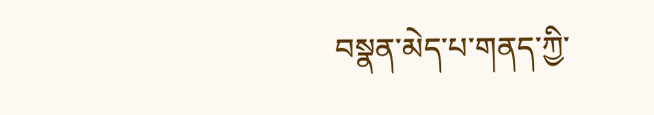བསྣན་མེད་པ་གནད་ཀྱི་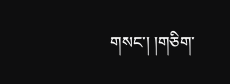གསང་། །གཅིག་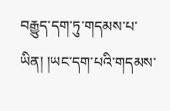བརྒྱུད་དག་ཏུ་གདམས་པ་ཡིན། །ཡང་དག་པའི་གདམས་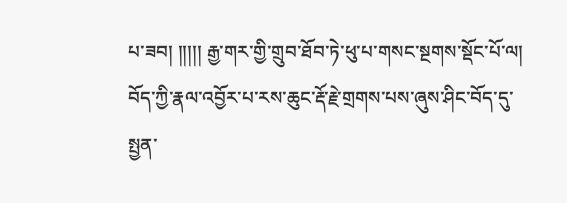པ་ཟབ། །།།།། རྒྱ་གར་གྱི་གྲུབ་ཐོབ་ཏེ་ཕུ་པ་གསང་སྔགས་སྡོང་པོ་ལ། བོད་ཀྱི་རྣལ་འབྱོར་པ་རས་ཆུང་རྡོ་རྗེ་གྲགས་པས་ཞུས་ཤིང་བོད་དུ་སྤྱན་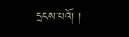དྲངས་པའོ། །